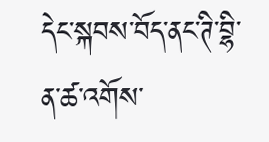དེང་སྐབས་བོད་ནང་ཊི་བྷི་ན་ཚ་འགོས་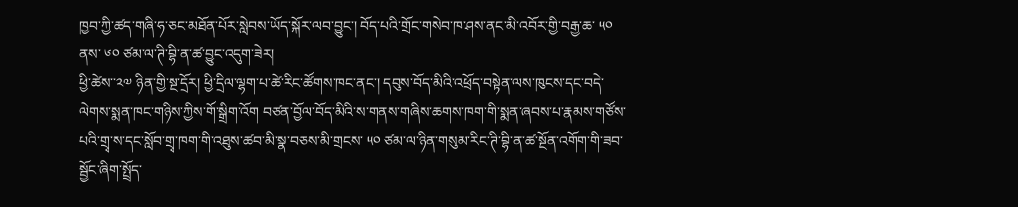ཁྱབ་ཀྱི་ཚད་གཞི་ཧ་ཅང་མཐོན་པོར་སླེབས་ཡོད་སྐོར་ལབ་བྱུང་། བོད་པའི་གྲོང་གསེབ་ཁ་ཤས་ནང་མི་འབོར་གྱི་བརྒྱ་ཆ་ ༥༠ ནས་ ༦༠ ཙམ་ལ་ཊི་བྷི་ན་ཚ་བྱུང་འདུག་ཟེར།
ཕྱི་ཚེས་་༢༧ ཉིན་གྱི་སྔ་དྲོར། ཕྱི་དྲིལ་ལྷག་པ་ཚེ་རིང་ཚོགས་ཁང་ནང་། དབུས་བོད་མིའི་འཕྲོད་བསྟེན་ལས་ཁུངས་དང་བདེ་ལེགས་སྨན་ཁང་གཉིས་ཀྱིས་གོ་སྒྲིག་འོག བཙན་བྱོལ་བོད་མིའི་ས་གནས་གཞིས་ཆགས་ཁག་གི་སྨན་ཞབས་པ་རྣམས་གཙོས་པའི་གྲྭ་ས་དང་སློབ་གྲྭ་ཁག་གི་འཐུས་ཚབ་མི་སྣ་བཅས་མི་གྲངས་ ༥༠ ཙམ་ལ་ཉིན་གསུམ་རིང་ཊི་བྷི་ན་ཚ་སྔོན་འགོག་གི་ཟབ་སྦྱོང་ཞིག་སྤྲོད་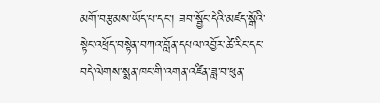མགོ་བརྩམས་ཡོད་པ་དང་། ཟབ་སྦྱོང་དེའི་མཛད་སྒོའི་སྟེང་འཕྲོད་བསྟེན་བཀའ་བློན་དཔལ་འབྱོར་ཚེ་རིང་དང་བདེ་ལེགས་སྨན་ཁང་གི་འགན་འཛིན་ཟླ་བ་ཕུན་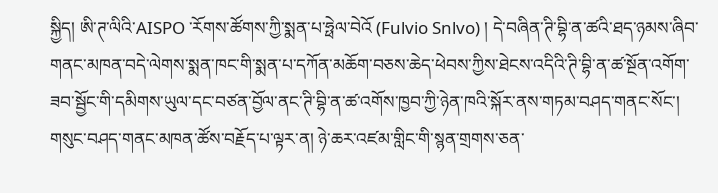སྐྱིད། ཨི་ཊ་ལིའི་AISPO ་རོགས་ཚོགས་ཀྱི་སྨན་པ་ཧྥེལ་བེའོ (Fulvio Snlvo) ། དེ་བཞིན་ཊི་བྷི་ན་ཚའི་ཐད་ཉམས་ཞིབ་གནང་མཁན་བདེ་ལེགས་སྨན་ཁང་གི་སྨན་པ་དཀོན་མཆོག་བཅས་ཆེད་ཕེབས་ཀྱིས་ཐེངས་འདིའི་ཊི་བྷི་ན་ཚ་སྔོན་འགོག་ཟབ་སྦྱོང་གི་དམིགས་ཡུལ་དང་བཙན་བྱོལ་ནང་ཊི་བྷི་ན་ཚ་འགོས་ཁྱབ་ཀྱི་ཉེན་ཁའི་སྐོར་ནས་གཏམ་བཤད་གནང་སོང་།
གསུང་བཤད་གནང་མཁན་ཚོས་བརྗོད་པ་ལྟར་ན། ཉེ་ཆར་འཛམ་གླིང་གི་སྙན་གྲགས་ཅན་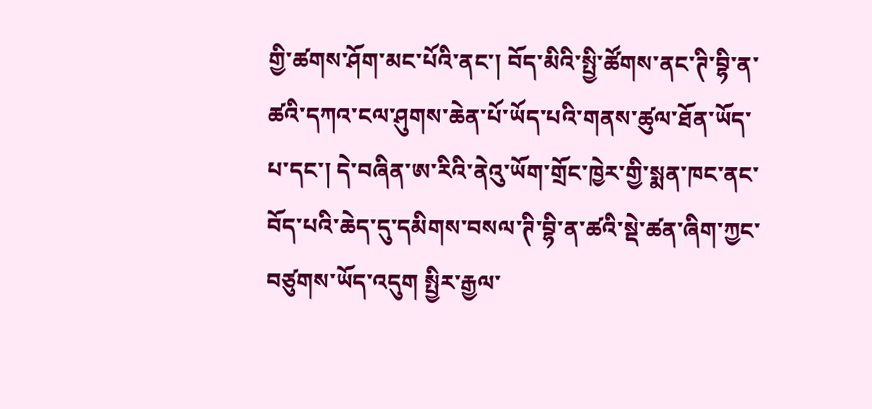གྱི་ཚགས་ཤོག་མང་པོའི་ནང་། བོད་མིའི་སྤྱི་ཚོགས་ནང་ཊི་བྷི་ན་ཚའི་དཀའ་ངལ་ཤུགས་ཆེན་པོ་ཡོད་པའི་གནས་ཚུལ་ཐོན་ཡོད་པ་དང་། དེ་བཞིན་ཨ་རིའི་ནེའུ་ཡོག་གྲོང་ཁྱེར་གྱི་སྨན་ཁང་ནང་བོད་པའི་ཆེད་དུ་དམིགས་བསལ་ཊི་བྷི་ན་ཚའི་སྡེ་ཚན་ཞིག་ཀྱང་བཙུགས་ཡོད་འདུག སྤྱིར་རྒྱལ་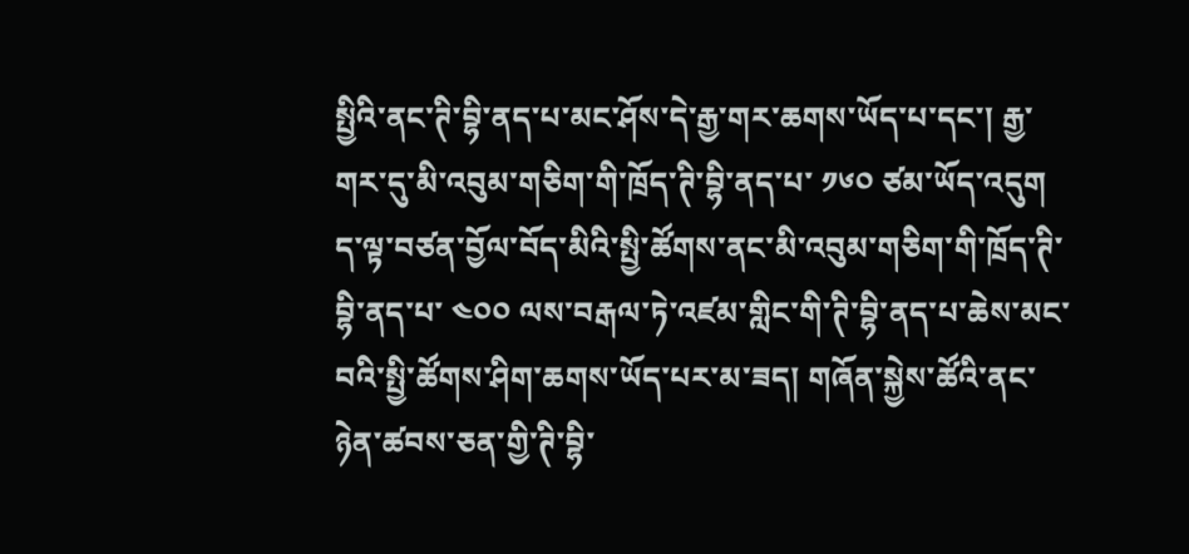སྤྱིའི་ནང་ཊི་བྷི་ནད་པ་མང་ཤོས་དེ་རྒྱ་གར་ཆགས་ཡོད་པ་དང་། རྒྱ་གར་དུ་མི་འབུམ་གཅིག་གི་ཁྲོད་ཊི་བྷི་ནད་པ་ ༡༦༠ ཙམ་ཡོད་འདུག ད་ལྟ་བཙན་བྱོལ་བོད་མིའི་སྤྱི་ཚོགས་ནང་མི་འབུམ་གཅིག་གི་ཁྲོད་ཊི་བྷི་ནད་པ་ ༤༠༠ ལས་བརྒལ་ཏེ་འཛམ་གླིང་གི་ཊི་བྷི་ནད་པ་ཆེས་མང་བའི་སྤྱི་ཚོགས་ཤིག་ཆགས་ཡོད་པར་མ་ཟད། གཞོན་སྐྱེས་ཚོའི་ནང་ཉེན་ཚབས་ཅན་གྱི་ཊི་བྷི་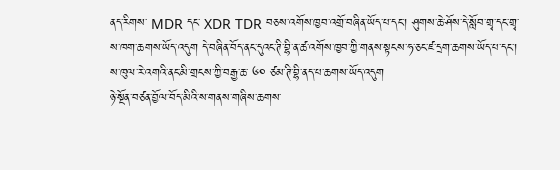ནད་རིགས་ MDR དང་ XDR TDR བཅས་འགོས་ཁྱབ་འགྲོ་བཞིན་ཡོད་པ་དང་། ཤུགས་ཆེ་ཤོས་དེ་སློབ་གྲྭ་དང་གྲྭ་ས་ཁག་ཆགས་ཡོད་འདུག དེ་བཞིན་བོད་ནང་དུའང་ཊི་བྷི་ན་ཚ་འགོས་ཁྱབ་ཀྱི་གནས་སྟངས་ཧ་ཅང་ཛ་དྲག་ཆགས་ཡོད་པ་དང་། ས་ཁུལ་རེ་འགའི་ནང་མི་གྲངས་ཀྱི་བརྒྱ་ཆ་ ༦༠ ཙམ་ཊི་བྷི་ནད་པ་ཆགས་ཡོད་འདུག
ཉེ་སྔོན་བཙན་བྱོལ་བོད་མིའི་ས་གནས་གཞིས་ཆགས་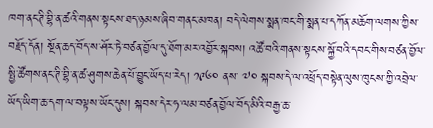ཁག་ནང་ཊི་བྷི་ན་ཚའི་གནས་སྟངས་ཐད་ཉམས་ཞིབ་གནང་མཁན། བདེ་ལེགས་སྨན་ཁང་གི་སྨན་པ་དཀོན་མཆོག་ལགས་ཀྱིས་བརྗོད་དོན། སྔོན་ཆད་བོད་ས་ཤོར་ཏེ་བཙན་བྱོལ་དུ་ཐོག་མར་འབྱོར་སྐབས། འཚོ་བའི་གནས་སྟངས་སྐྱོ་བའི་དབང་གིས་བཙན་བྱོལ་སྤྱི་ཚོགས་ནང་ཊི་བྷི་ན་ཚ་ཤུགས་ཆེན་པོ་བྱུང་ཡོད་པ་རེད། ༡༩༦༠ ནས་ ༧༠ སྐབས་དེ་ལ་འཕྲོད་བསྟེན་ལུས་ཁུངས་ཀྱི་འབྲེལ་ཡོད་ཡིག་ཆ་དག་ལ་བལྟས་ཡོང་དུས། སྐབས་དེར་ཧ་ལམ་བཙན་བྱོལ་བོད་མིའི་བརྒྱ་ཆ་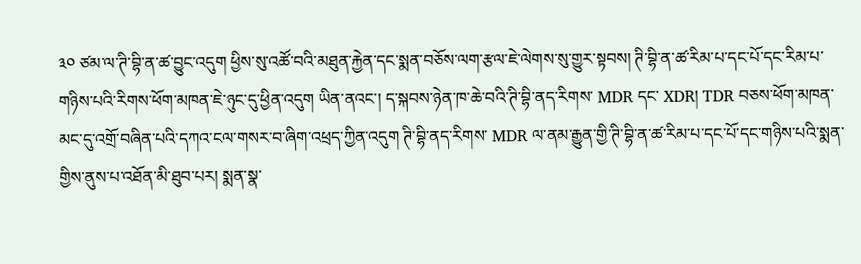༣༠ ཙམ་ལ་ཊི་བྷི་ན་ཚ་བྱུང་འདུག ཕྱིས་སུ་འཚོ་བའི་མཐུན་རྐྱེན་དང་སྨན་བཅོས་ལག་རྩལ་ཇེ་ལེགས་སུ་གྱུར་སྟབས། ཊི་བྷི་ན་ཚ་རིམ་པ་དང་པོ་དང་རིམ་པ་གཉིས་པའི་རིགས་ཕོག་མཁན་ཇེ་ཉུང་དུ་ཕྱིན་འདུག ཡིན་ནའང་། ད་སྐབས་ཉེན་ཁ་ཆེ་བའི་ཊི་བྷི་ནད་རིགས་ MDR དང་ XDR། TDR བཅས་ཕོག་མཁན་མང་དུ་འགྲོ་བཞིན་པའི་དཀའ་ངལ་གསར་བ་ཞིག་འཕྲད་ཀྱིན་འདུག ཊི་བྷི་ནད་རིགས་ MDR ལ་ནམ་རྒྱུན་གྱི་ཊི་བྷི་ན་ཚ་རིམ་པ་དང་པོ་དང་གཉིས་པའི་སྨན་གྱིས་ནུས་པ་འཐོན་མི་ཐུབ་པར། སྨན་སྣ་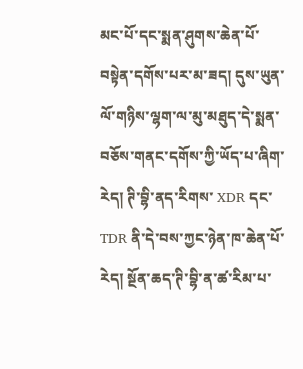མང་པོ་དང་སྨན་ཤུགས་ཆེན་པོ་བསྟེན་དགོས་པར་མ་ཟད། དུས་ཡུན་ལོ་གཉིས་ལྷག་ལ་མུ་མཐུད་དེ་སྨན་བཅོས་གནང་དགོས་ཀྱི་ཡོད་པ་ཞིག་རེད། ཊི་བྷི་ནད་རིགས་ XDR དང་ TDR ནི་དེ་བས་ཀྱང་ཉེན་ཁ་ཆེན་པོ་རེད། སྔོན་ཆད་ཊི་བྷི་ན་ཚ་རིམ་པ་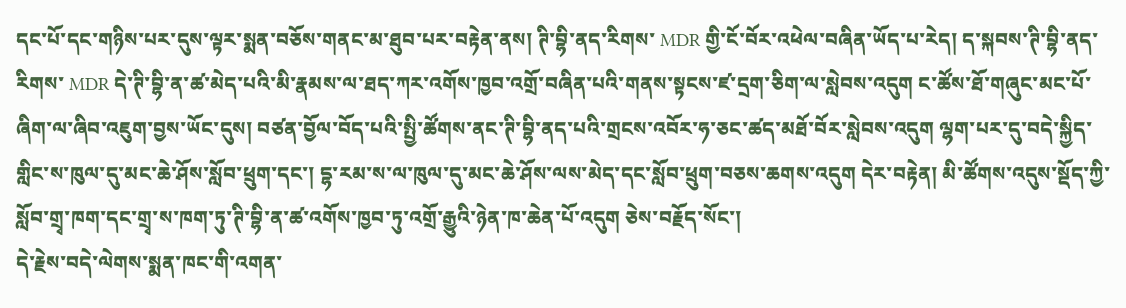དང་པོ་དང་གཉིས་པར་དུས་ལྟར་སྨན་བཅོས་གནང་མ་ཐུབ་པར་བརྟེན་ནས། ཊི་བྷི་ནད་རིགས་ MDR གྱི་ངོ་བོར་འཕེལ་བཞིན་ཡོད་པ་རེད། ད་སྐབས་ཊི་བྷི་ནད་རིགས་ MDR དེ་ཊི་བྷི་ན་ཚ་མེད་པའི་མི་རྣམས་ལ་ཐད་ཀར་འགོས་ཁྱབ་འགྲོ་བཞིན་པའི་གནས་སྟངས་ཛ་དྲག་ཅིག་ལ་སླེབས་འདུག ང་ཚོས་ཐོ་གཞུང་མང་པོ་ཞིག་ལ་ཞིབ་འཇུག་བྱས་ཡོང་དུས། བཙན་བྱོལ་བོད་པའི་སྤྱི་ཚོགས་ནང་ཊི་བྷི་ནད་པའི་གྲངས་འབོར་ཧ་ཅང་ཚད་མཐོ་བོར་སླེབས་འདུག ལྷག་པར་དུ་བདེ་སྐྱིད་གླིང་ས་ཁུལ་དུ་མང་ཆེ་ཤོས་སློབ་ཕྲུག་དང་། དྷ་རམ་ས་ལ་ཁུལ་དུ་མང་ཆེ་ཤོས་ལས་མེད་དང་སློབ་ཕྲུག་བཅས་ཆགས་འདུག དེར་བརྟེན། མི་ཚོགས་འདུས་སྡོད་ཀྱི་སློབ་གྲྭ་ཁག་དང་གྲྭ་ས་ཁག་ཏུ་ཊི་བྷི་ན་ཚ་འགོས་ཁྱབ་ཏུ་འགྲོ་རྒྱུའི་ཉེན་ཁ་ཆེན་པོ་འདུག ཅེས་བརྗོད་སོང་།
དེ་རྗེས་བདེ་ལེགས་སྨན་ཁང་གི་འགན་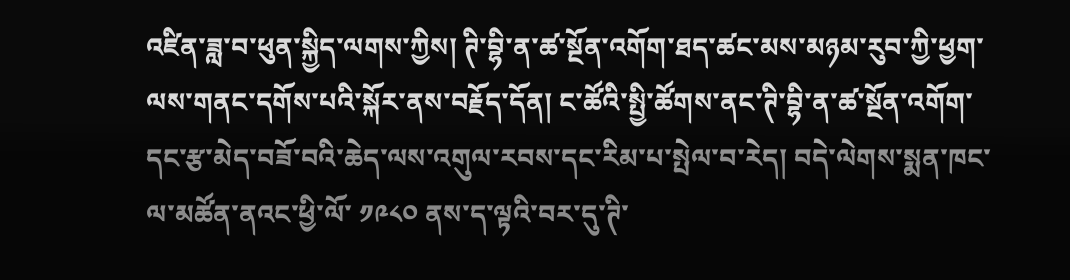འཛིན་ཟླ་བ་ཕུན་སྐྱིད་ལགས་ཀྱིས། ཊི་བྷི་ན་ཚ་སྔོན་འགོག་ཐད་ཚང་མས་མཉམ་རུབ་ཀྱི་ཕྱག་ལས་གནང་དགོས་པའི་སྐོར་ནས་བརྗོད་དོན། ང་ཚོའི་སྤྱི་ཚོགས་ནང་ཊི་བྷི་ན་ཚ་སྔོན་འགོག་དང་རྩ་མེད་བཟོ་བའི་ཆེད་ལས་འགུལ་རབས་དང་རིམ་པ་སྤེལ་བ་རེད། བདེ་ལེགས་སྨན་ཁང་ལ་མཚོན་ནའང་ཕྱི་ལོ་ ༡༩༨༠ ནས་ད་ལྟའི་བར་དུ་ཊི་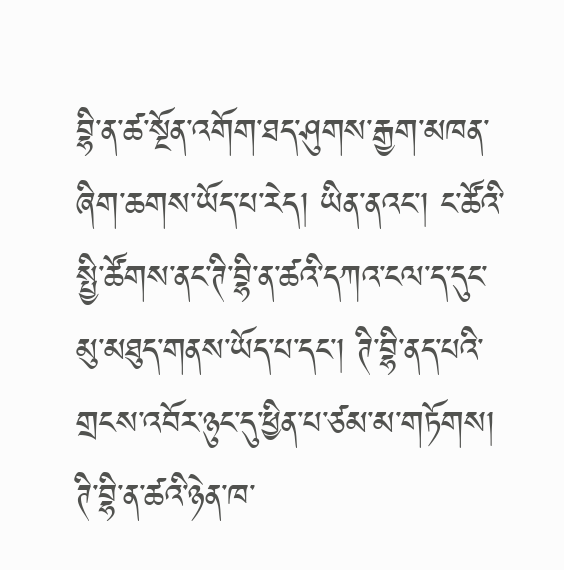བྷི་ན་ཚ་སྔོན་འགོག་ཐད་ཤུགས་རྒྱག་མཁན་ཞིག་ཆགས་ཡོད་པ་རེད། ཡིན་ནའང་། ང་ཚོའི་སྤྱི་ཚོགས་ནང་ཊི་བྷི་ན་ཚའི་དཀའ་ངལ་ད་དུང་མུ་མཐུད་གནས་ཡོད་པ་དང་། ཊི་བྷི་ནད་པའི་གྲངས་འབོར་ཉུང་དུ་ཕྱིན་པ་ཙམ་མ་གཏོགས། ཊི་བྷི་ན་ཚའི་ཉེན་ཁ་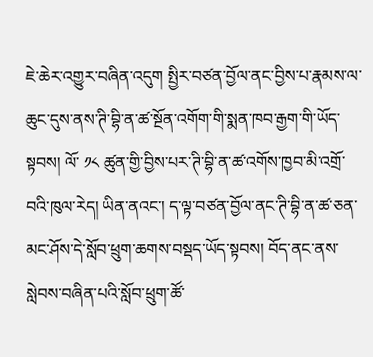ཇེ་ཆེར་འགྱུར་བཞིན་འདུག སྤྱིར་བཙན་བྱོལ་ནང་བྱིས་པ་རྣམས་ལ་ཆུང་དུས་ནས་ཊི་བྷི་ན་ཚ་སྔོན་འགོག་གི་སྨན་ཁབ་རྒྱག་གི་ཡོད་སྟབས། ལོ་ ༡༨ ཚུན་གྱི་བྱིས་པར་ཊི་བྷི་ན་ཚ་འགོས་ཁྱབ་མི་འགྲོ་བའི་ཁུལ་རེད། ཡིན་ནའང་། ད་ལྟ་བཙན་བྱོལ་ནང་ཊི་བྷི་ན་ཚ་ཅན་མང་ཤོས་དེ་སློབ་ཕྲུག་ཆགས་བསྡད་ཡོད་སྟབས། བོད་ནང་ནས་སླེབས་བཞིན་པའི་སློབ་ཕྲུག་ཚོ་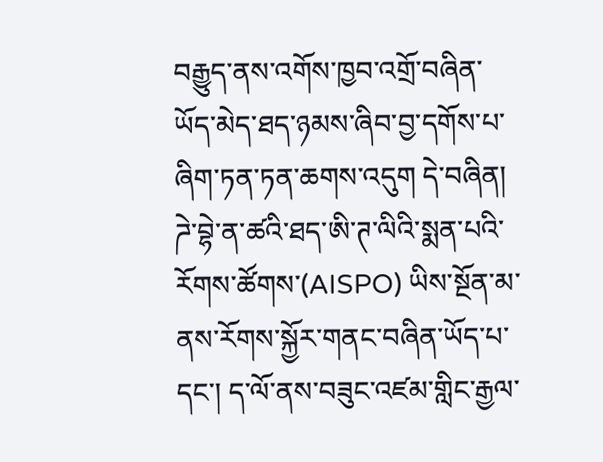བརྒྱུད་ནས་འགོས་ཁྱབ་འགྲོ་བཞིན་ཡོད་མེད་ཐད་ཉམས་ཞིབ་བྱ་དགོས་པ་ཞིག་ཏན་ཏན་ཆགས་འདུག དེ་བཞིན། ཌེ་བྷེ་ན་ཚའི་ཐད་ཨི་ཊ་ལིའི་སྨན་པའི་རོགས་ཚོགས་(AISPO) ཡིས་སྔོན་མ་ནས་རོགས་སྐྱོར་གནང་བཞིན་ཡོད་པ་དང་། ད་ལོ་ནས་བཟུང་འཛམ་གླིང་རྒྱལ་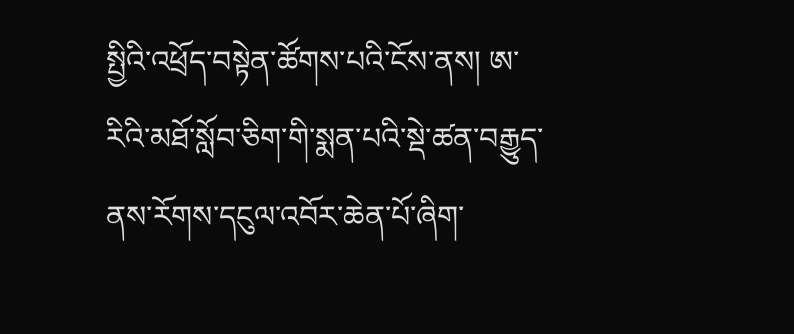སྤྱིའི་འཕྲོད་བསྟེན་ཚོགས་པའི་ངོས་ནས། ཨ་རིའི་མཐོ་སློབ་ཅིག་གི་སྨན་པའི་སྡེ་ཚན་བརྒྱུད་ནས་རོགས་དངུལ་འབོར་ཆེན་པོ་ཞིག་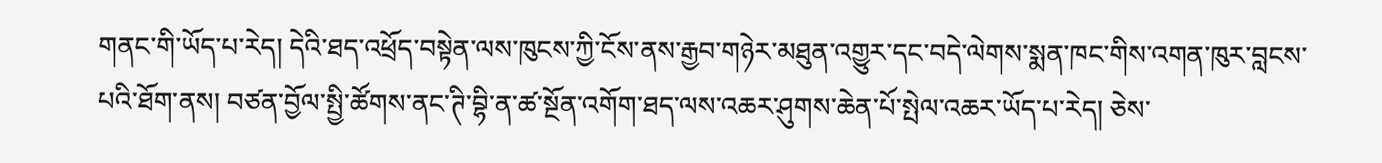གནང་གི་ཡོད་པ་རེད། དེའི་ཐད་འཕྲོད་བསྟེན་ལས་ཁུངས་ཀྱི་ངོས་ནས་རྒྱབ་གཉེར་མཐུན་འགྱུར་དང་བདེ་ལེགས་སྨན་ཁང་གིས་འགན་ཁུར་བླངས་པའི་ཐོག་ནས། བཙན་བྱོལ་སྤྱི་ཚོགས་ནང་ཊི་བྷི་ན་ཚ་སྔོན་འགོག་ཐད་ལས་འཆར་ཤུགས་ཆེན་པོ་སྤེལ་འཆར་ཡོད་པ་རེད། ཅེས་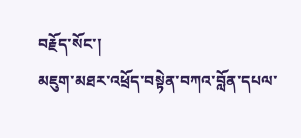བརྗོད་སོང་།
མཇུག་མཐར་འཕྲོད་བསྟེན་བཀའ་བློན་དཔལ་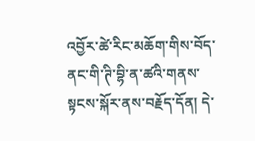འབྱོར་ཚེ་རིང་མཆོག་གིས་བོད་ནང་གི་ཊི་བྷི་ན་ཚའི་གནས་སྟངས་སྐོར་ནས་བརྗོད་དོན། དེ་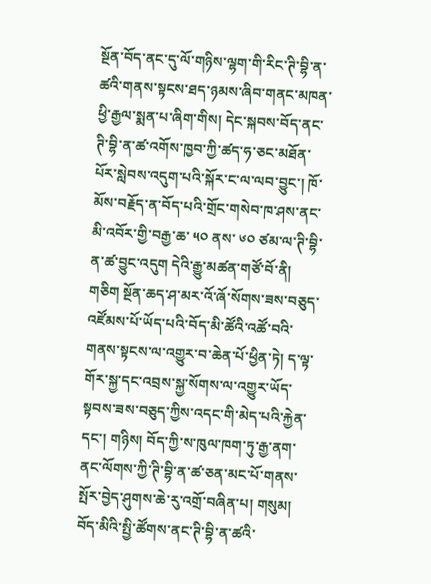སྔོན་བོད་ནང་དུ་ལོ་གཉིས་ལྷག་གི་རིང་ཊི་བྷི་ན་ཚའི་གནས་སྟངས་ཐད་ཉམས་ཞིབ་གནང་མཁན་ཕྱི་རྒྱལ་སྨན་པ་ཞིག་གིས། དེང་སྐབས་བོད་ནང་ཊི་བྷི་ན་ཚ་འགོས་ཁྱབ་ཀྱི་ཚད་ཧ་ཅང་མཐོན་པོར་སླེབས་འདུག་པའི་སྐོར་ང་ལ་ལབ་བྱུང་། ཁོ་མོས་བརྗོད་ན་བོད་པའི་གྲོང་གསེབ་ཁ་ཤས་ནང་མི་འབོར་གྱི་བརྒྱ་ཆ་ ༥༠ ནས་ ༦༠ ཙམ་ལ་ཊི་བྷི་ན་ཚ་བྱུང་འདུག དེའི་རྒྱུ་མཚན་གཙོ་བོ་ནི། གཅིག སྔོན་ཆད་ཤ་མར་འོ་ཞོ་སོགས་ཟས་བཅུད་འཛོམས་པོ་ཡོད་པའི་བོད་མི་ཚོའི་འཚོ་བའི་གནས་སྟངས་ལ་འགྱུར་བ་ཆེན་པོ་ཕྱིན་ཏེ། ད་ལྟ་གོར་སྐྱ་དང་འབྲས་སྐྱ་སོགས་ལ་འགྱུར་ཡོད་སྟབས་ཟས་བཅུད་ཀྱིས་འདང་གི་མེད་པའི་རྐྱེན་དང་། གཉིས། བོད་ཀྱི་ས་ཁུལ་ཁག་ཏུ་རྒྱ་ནག་ནང་ལོགས་ཀྱི་ཊི་བྷི་ན་ཚ་ཅན་མང་པོ་གནས་སྤོར་བྱེད་ཤུགས་ཆེ་རུ་འགྲོ་བཞིན་པ། གསུམ། བོད་མིའི་སྤྱི་ཚོགས་ནང་ཊི་བྷི་ན་ཚའི་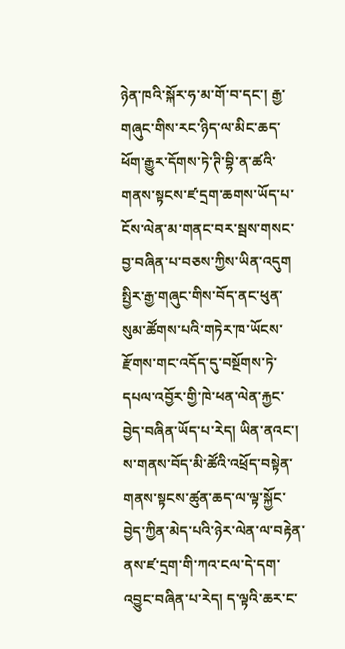ཉེན་ཁའི་སྐོར་ཧ་མ་གོ་བ་དང་། རྒྱ་གཞུང་གིས་རང་ཉིད་ལ་མིང་ཆད་ཕོག་རྒྱུར་དོགས་ཏེ་ཊི་བྷི་ན་ཚའི་གནས་སྟངས་ཛ་དྲག་ཆགས་ཡོད་པ་ངོས་ལེན་མ་གནང་བར་སྦས་གསང་བྱ་བཞིན་པ་བཅས་ཀྱིས་ཡིན་འདུག སྤྱིར་རྒྱ་གཞུང་གིས་བོད་ནང་ཕུན་སུམ་ཚོགས་པའི་གཏེར་ཁ་ཡོངས་རྫོགས་གང་འདོད་དུ་བསྔོགས་ཏེ་དཔལ་འབྱོར་གྱི་ཁེ་ཕན་ལེན་རྐྱང་བྱེད་བཞིན་ཡོད་པ་རེད། ཡིན་ནའང་། ས་གནས་བོད་མི་ཚོའི་འཕྲོད་བསྟེན་གནས་སྟངས་ཚུན་ཆད་ལ་ལྟ་སྐྱོང་བྱེད་ཀྱིན་མེད་པའི་ཉེར་ལེན་ལ་བརྟེན་ནས་ཛ་དྲག་གི་ཀའ་ངལ་དེ་དག་འབྱུང་བཞིན་པ་རེད། ད་ལྟའི་ཆར་ང་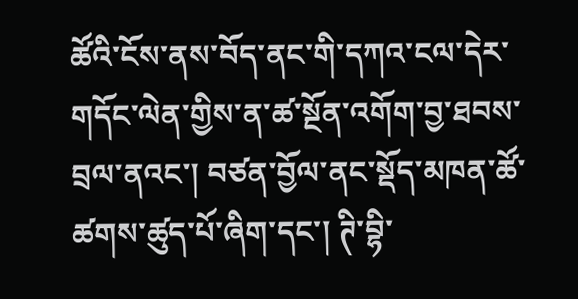ཚོའི་ངོས་ནས་བོད་ནང་གི་དཀའ་ངལ་དེར་གདོང་ལེན་གྱིས་ན་ཚ་སྔོན་འགོག་བྱ་ཐབས་བྲལ་ནའང་། བཙན་བྱོལ་ནང་སྡོད་མཁན་ཚོ་ཚགས་ཚུད་པོ་ཞིག་དང་། ཊི་བྷི་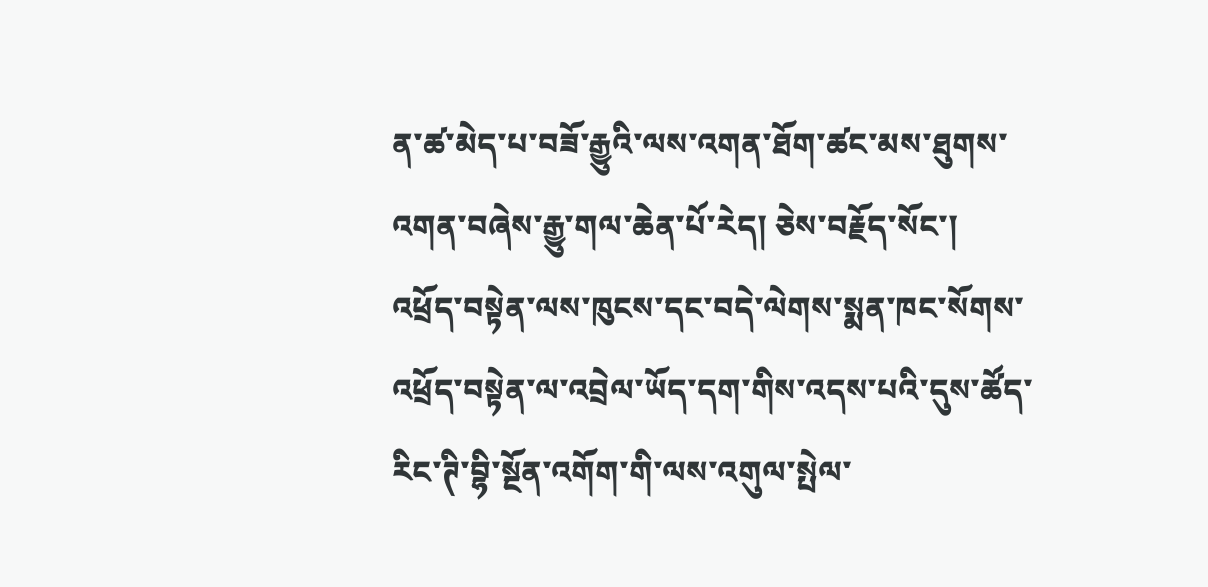ན་ཚ་མེད་པ་བཟོ་རྒྱུའི་ལས་འགན་ཐོག་ཚང་མས་ཐུགས་འགན་བཞེས་རྒྱུ་གལ་ཆེན་པོ་རེད། ཅེས་བརྗོད་སོང་།
འཕྲོད་བསྟེན་ལས་ཁུངས་དང་བདེ་ལེགས་སྨན་ཁང་སོགས་འཕྲོད་བསྟེན་ལ་འབྲེལ་ཡོད་དག་གིས་འདས་པའི་དུས་ཚོད་རིང་ཊི་བྷི་སྔོན་འགོག་གི་ལས་འགུལ་སྤེལ་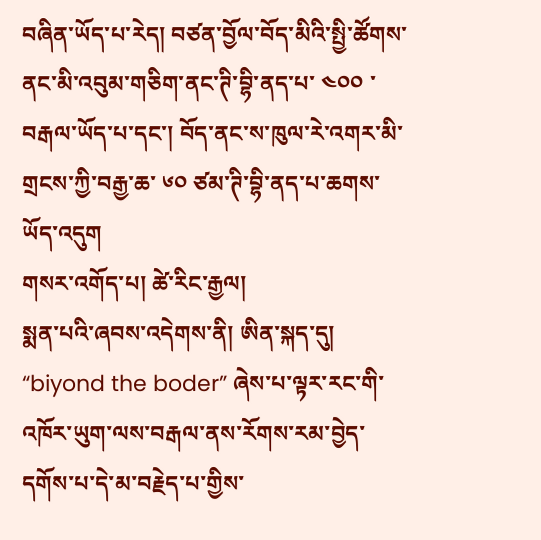བཞིན་ཡོད་པ་རེད། བཙན་བྱོལ་བོད་མིའི་སྤྱི་ཚོགས་ནང་མི་འབུམ་གཅིག་ནང་ཊི་བྷི་ནད་པ་ ༤༠༠ ་བརྒལ་ཡོད་པ་དང་། བོད་ནང་ས་ཁུལ་རེ་འགར་མི་གྲངས་ཀྱི་བརྒྱ་ཆ་ ༦༠ ཙམ་ཊི་བྷི་ནད་པ་ཆགས་ཡོད་འདུག
གསར་འགོད་པ། ཚེ་རིང་རྒྱལ།
སྨན་པའི་ཞབས་འདེགས་ནི། ཨིན་སྐད་དུ། “biyond the boder” ཞེས་པ་ལྟར་རང་གི་འཁོར་ཡུག་ལས་བརྒལ་ནས་རོགས་རམ་བྱེད་དགོས་པ་དེ་མ་བརྗེད་པ་གྱིས་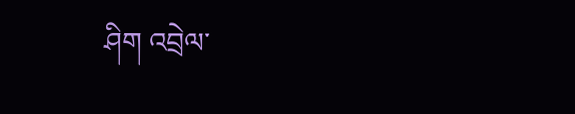ཤིག འབྲེལ་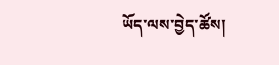ཡོད་ལས་བྱེད་ཚོས།